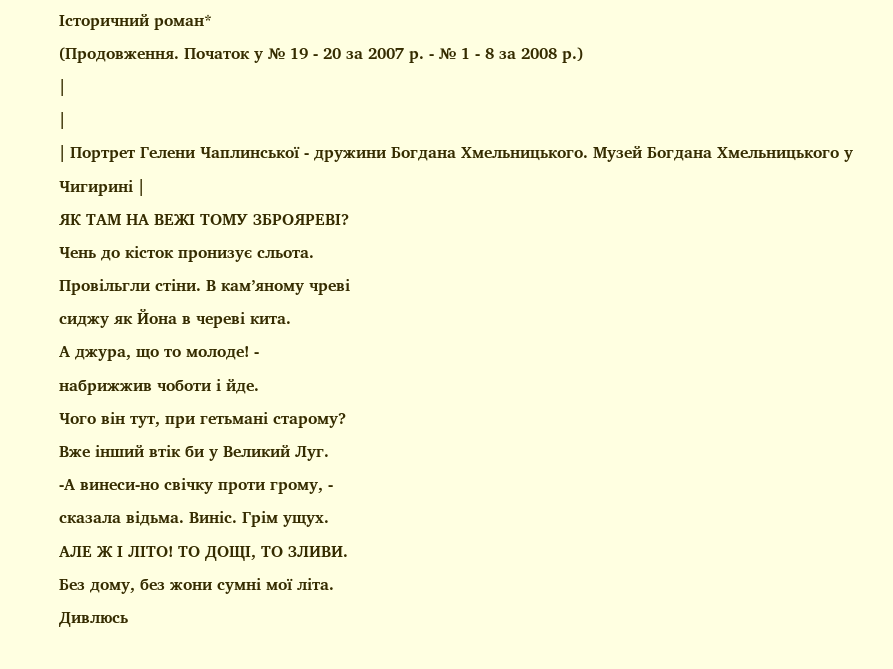Історичний роман*
(Продовження. Початок у № 19 - 20 за 2007 р. - № 1 - 8 за 2008 р.)
|
|
| Портрет Гелени Чаплинської - дружини Богдана Хмельницького. Музей Богдана Хмельницького у Чигирині |
ЯК ТАМ НА ВЕЖІ ТОМУ ЗБРОЯРЕВІ?
Чень до кісток пронизує сльота.
Провільгли стіни. В кам’яному чреві
сиджу як Йона в череві кита.
А джура, що то молоде! -
набрижжив чоботи і йде.
Чого він тут, при гетьмані старому?
Вже інший втік би у Великий Луг.
-А винеси-но свічку проти грому, -
сказала відьма. Виніс. Грім ущух.
АЛЕ Ж І ЛІТО! ТО ДОЩІ, ТО ЗЛИВИ.
Без дому, без жони сумні мої літа.
Дивлюсь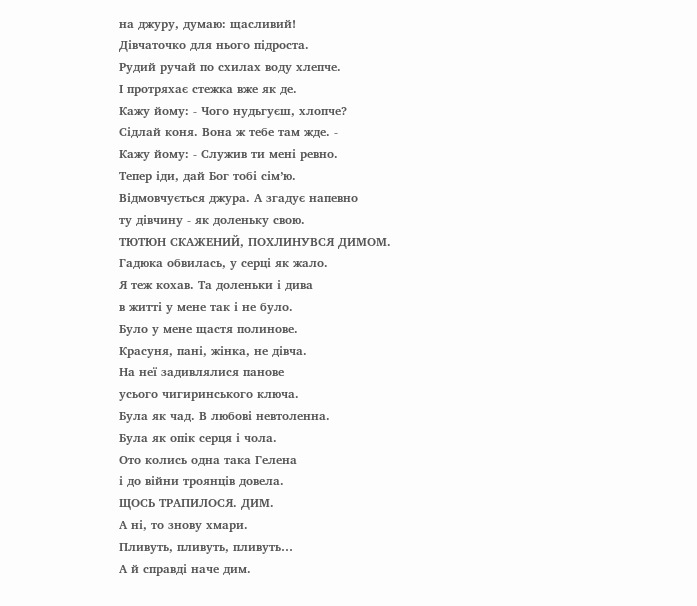на джуру, думаю: щасливий!
Дівчаточко для нього підроста.
Рудий ручай по схилах воду хлепче.
І протряхає стежка вже як де.
Кажу йому: - Чого нудьгуєш, хлопче?
Сідлай коня. Вона ж тебе там жде. -
Кажу йому: - Служив ти мені ревно.
Тепер іди, дай Бог тобі сім’ю.
Відмовчується джура. А згадує напевно
ту дівчину - як доленьку свою.
ТЮТЮН СКАЖЕНИЙ, ПОХЛИНУВСЯ ДИМОМ.
Гадюка обвилась, у серці як жало.
Я теж кохав. Та доленьки і дива
в житті у мене так і не було.
Було у мене щастя полинове.
Красуня, пані, жінка, не дівча.
На неї задивлялися панове
усього чигиринського ключа.
Була як чад. В любові невтоленна.
Була як опік серця і чола.
Ото колись одна така Гелена
і до війни троянців довела.
ЩОСЬ ТРАПИЛОСЯ. ДИМ.
А ні, то знову хмари.
Пливуть, пливуть, пливуть…
А й справді наче дим.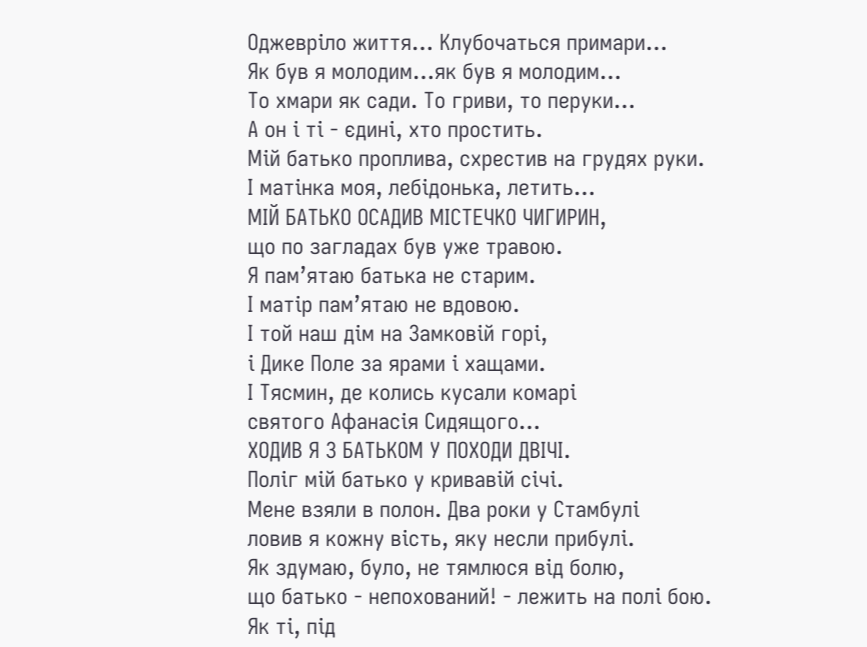Оджевріло життя… Клубочаться примари…
Як був я молодим…як був я молодим…
То хмари як сади. То гриви, то перуки…
А он і ті - єдині, хто простить.
Мій батько проплива, схрестив на грудях руки.
І матінка моя, лебідонька, летить…
МІЙ БАТЬКО ОСАДИВ МІСТЕЧКО ЧИГИРИН,
що по загладах був уже травою.
Я пам’ятаю батька не старим.
І матір пам’ятаю не вдовою.
І той наш дім на Замковій горі,
і Дике Поле за ярами і хащами.
І Тясмин, де колись кусали комарі
святого Афанасія Сидящого…
ХОДИВ Я З БАТЬКОМ У ПОХОДИ ДВІЧІ.
Поліг мій батько у кривавій січі.
Мене взяли в полон. Два роки у Стамбулі
ловив я кожну вість, яку несли прибулі.
Як здумаю, було, не тямлюся від болю,
що батько - непохований! - лежить на полі бою.
Як ті, під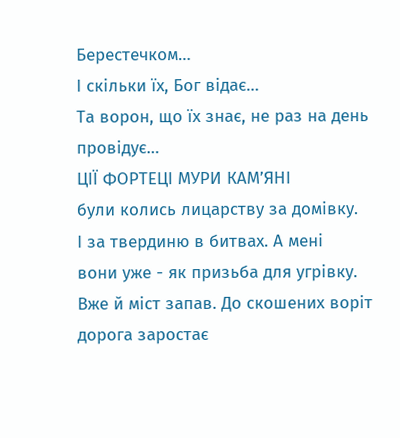Берестечком…
І скільки їх, Бог відає…
Та ворон, що їх знає, не раз на день провідує…
ЦІЇ ФОРТЕЦІ МУРИ КАМ’ЯНІ
були колись лицарству за домівку.
І за твердиню в битвах. А мені
вони уже - як призьба для угрівку.
Вже й міст запав. До скошених воріт
дорога заростає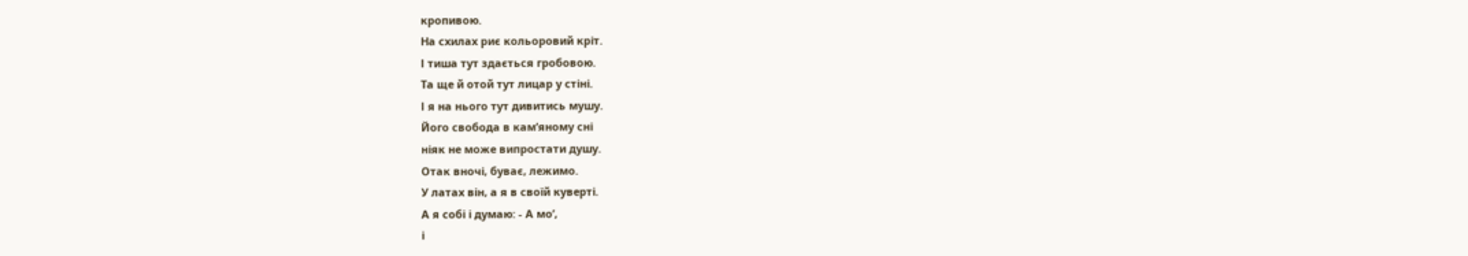кропивою.
На схилах риє кольоровий кріт.
І тиша тут здається гробовою.
Та ще й отой тут лицар у стіні.
І я на нього тут дивитись мушу.
Його свобода в кам’яному сні
ніяк не може випростати душу.
Отак вночі, буває, лежимо.
У латах він, а я в своїй куверті.
А я собі і думаю: - А мо’,
і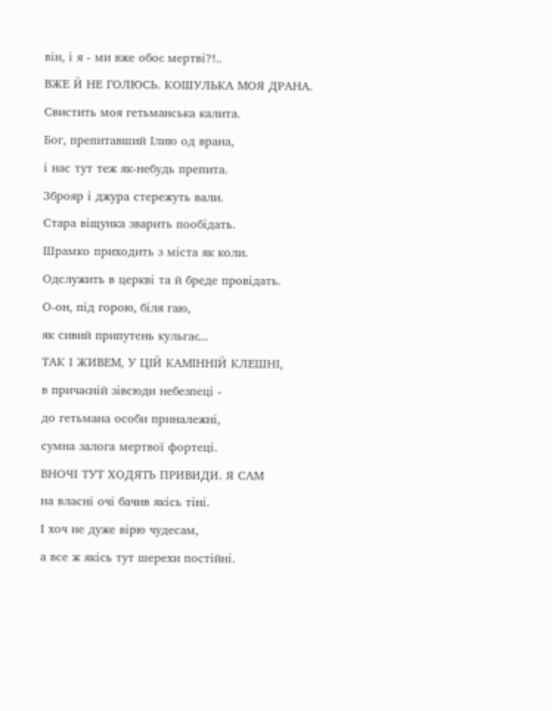він, і я - ми вже обоє мертві?!..
ВЖЕ Й НЕ ГОЛЮСЬ. КОШУЛЬКА МОЯ ДРАНА.
Свистить моя гетьманська калита.
Бог, препитавший Ілию од врана,
і нас тут теж як-небудь препита.
Зброяр і джура стережуть вали.
Стара віщунка зварить пообідать.
Шрамко приходить з міста як коли.
Одслужить в церкві та й бреде провідать.
О-он, під горою, біля гаю,
як сивий припутень кульгає...
ТАК І ЖИВЕМ, У ЦІЙ КАМІННІЙ КЛЕШНІ,
в причаєній зівсюди небезпеці -
до гетьмана особи приналежні,
сумна залога мертвої фортеці.
ВНОЧІ ТУТ ХОДЯТЬ ПРИВИДИ. Я САМ
на власні очі бачив якісь тіні.
І хоч не дуже вірю чудесам,
а все ж якісь тут шерехи постійні.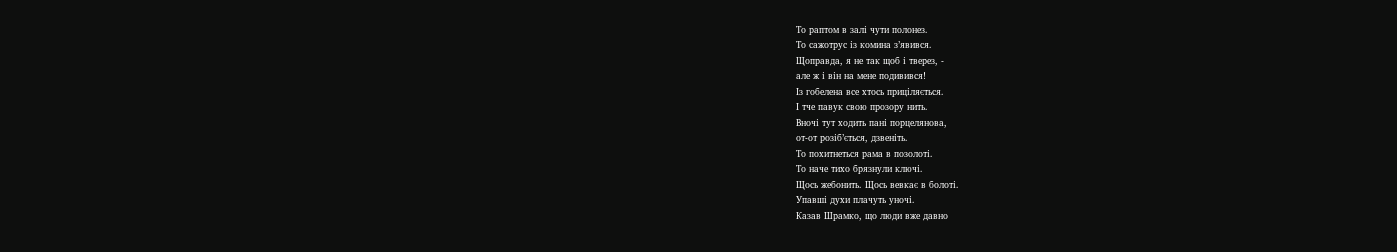То раптом в залі чути полонез.
То сажотрус із комина з’явився.
Щоправда, я не так щоб і тверез, -
але ж і він на мене подивився!
Із гобелена все хтось приціляється.
І тче павук свою прозору нить.
Вночі тут ходить пані порцелянова,
от-от розіб’ється, дзвеніть.
То похитнеться рама в позолоті.
То наче тихо брязнули ключі.
Щось жебонить. Щось вевкає в болоті.
Упавші духи плачуть уночі.
Казав Шрамко, що люди вже давно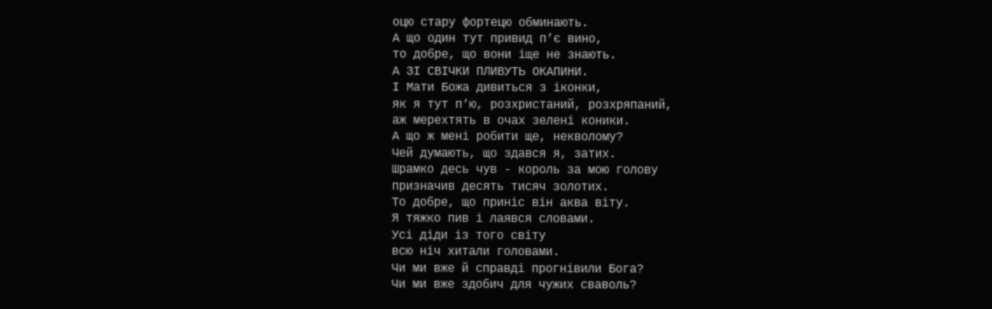оцю стару фортецю обминають.
А що один тут привид п’є вино,
то добре, що вони іще не знають.
А ЗІ СВІЧКИ ПЛИВУТЬ ОКАПИНИ.
І Мати Божа дивиться з іконки,
як я тут п’ю, розхристаний, розхряпаний,
аж мерехтять в очах зелені коники.
А що ж мені робити ще, некволому?
Чей думають, що здався я, затих.
Шрамко десь чув - король за мою голову
призначив десять тисяч золотих.
То добре, що приніс він аква віту.
Я тяжко пив і лаявся словами.
Усі діди із того світу
всю ніч хитали головами.
Чи ми вже й справді прогнівили Бога?
Чи ми вже здобич для чужих сваволь?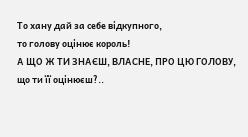То хану дай за себе відкупного,
то голову оцінює король!
А ЩО Ж ТИ ЗНАЄШ, ВЛАСНЕ, ПРО ЦЮ ГОЛОВУ,
що ти її оцінюєш?..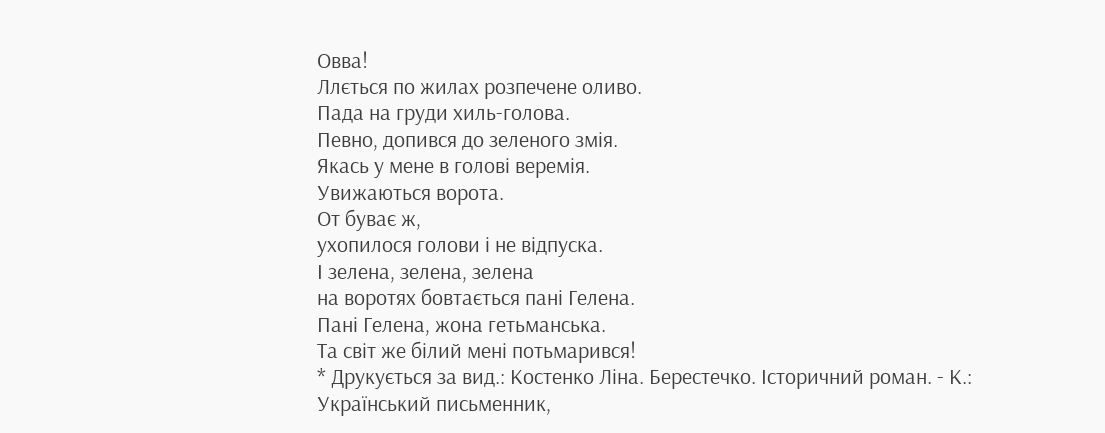Овва!
Ллється по жилах розпечене оливо.
Пада на груди хиль-голова.
Певно, допився до зеленого змія.
Якась у мене в голові веремія.
Увижаються ворота.
От буває ж,
ухопилося голови і не відпуска.
І зелена, зелена, зелена
на воротях бовтається пані Гелена.
Пані Гелена, жона гетьманська.
Та світ же білий мені потьмарився!
* Друкується за вид.: Костенко Ліна. Берестечко. Історичний роман. - К.: Український письменник,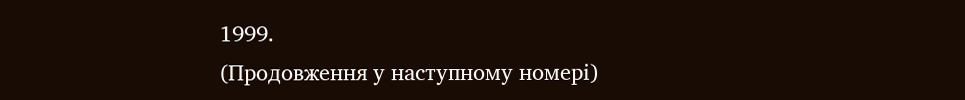1999.
(Продовження у наступному номері)